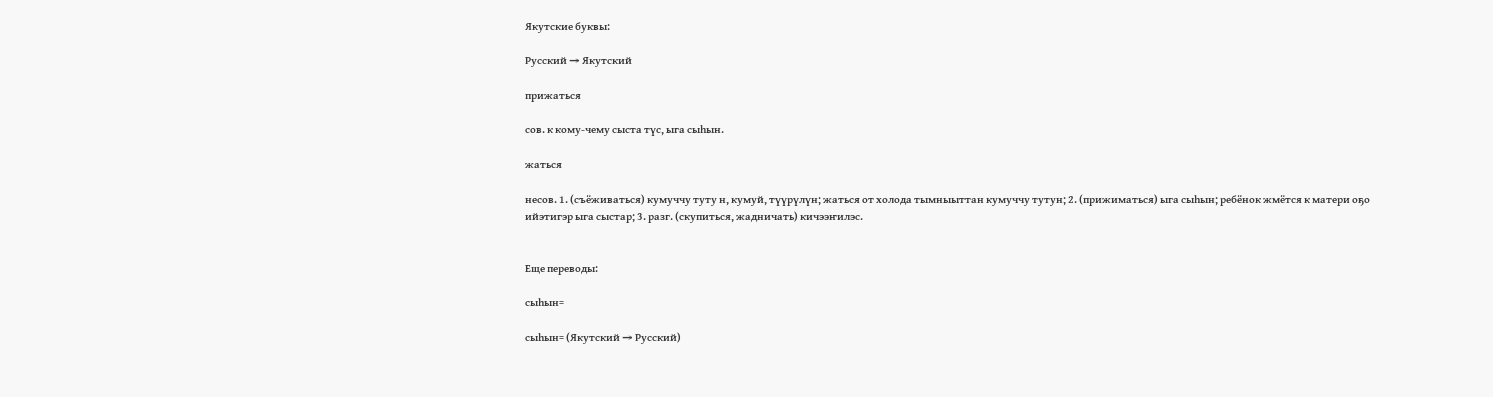Якутские буквы:

Русский → Якутский

прижаться

сов. к кому-чему сыста түс, ыга сыһын.

жаться

несов. 1. (съёживаться) кумуччу туту н, кумуй, түүрүлүн; жаться от холода тымныыттан кумуччу тутун; 2. (прижиматься) ыга сыһын; ребёнок жмётся к матери оҕо ийэтигэр ыга сыстар; 3. разг. (скупиться, жадничать) кичээҥилэс.


Еще переводы:

сыһын=

сыһын= (Якутский → Русский)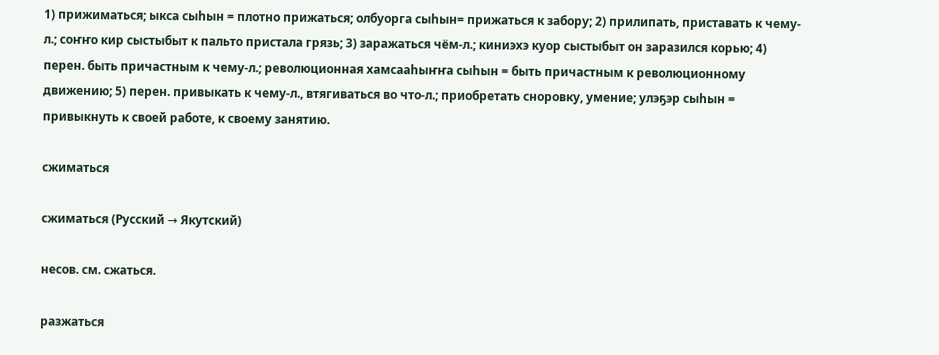1) прижиматься; ыкса сыһын = плотно прижаться; олбуорга сыһын= прижаться к забору; 2) прилипать, приставать к чему-л.; соҥҥо кир сыстыбыт к пальто пристала грязь; 3) заражаться чём-л.; киниэхэ куор сыстыбыт он заразился корью; 4) перен. быть причастным к чему-л.; революционная хамсааһыҥҥа сыһын = быть причастным к революционному движению; 5) перен. привыкать к чему-л., втягиваться во что-л.; приобретать сноровку, умение; улэҕэр сыһын = привыкнуть к своей работе, к своему занятию.

сжиматься

сжиматься (Русский → Якутский)

несов. см. сжаться.

разжаться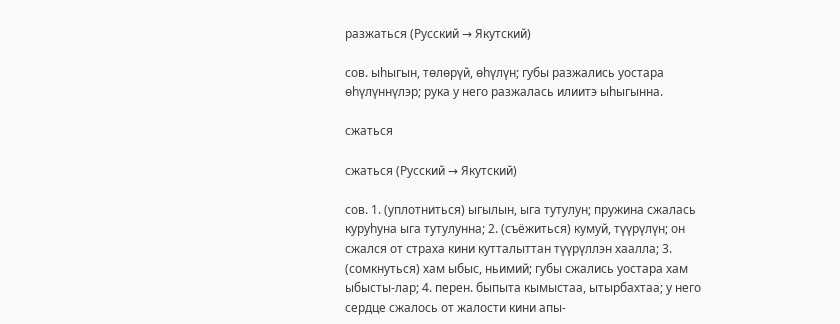разжаться (Русский → Якутский)

сов. ыһыгын, төлөрүй, өһүлүн; губы разжались уостара өһүлүннүлэр; рука у него разжалась илиитэ ыһыгынна.

сжаться

сжаться (Русский → Якутский)

сов. 1. (уплотниться) ыгылын, ыга тутулун; пружина сжалась куруһуна ыга тутулунна; 2. (съёжиться) кумуй, түүрүлүн; он сжался от страха кини кутталыттан түүрүллэн хаалла; 3. (сомкнуться) хам ыбыс, ньимий; губы сжались уостара хам ыбысты-лар; 4. перен. быпыта кымыстаа, ытырбахтаа; у него сердце сжалось от жалости кини апы-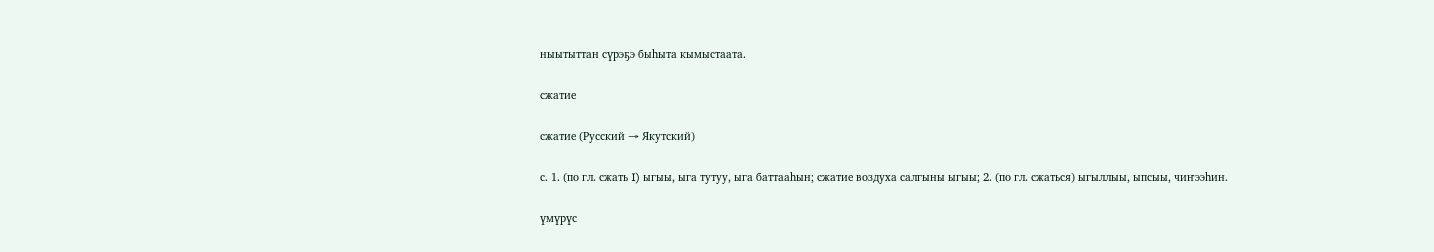ныытыттан сүрэҕэ быһыта кымыстаата.

сжатие

сжатие (Русский → Якутский)

с. 1. (по гл. сжать I) ыгыы, ыга тутуу, ыга баттааһын; сжатие воздуха салгыны ыгыы; 2. (по гл. сжаться) ыгыллыы, ыпсыы, чиҥээһин.

үмүрүс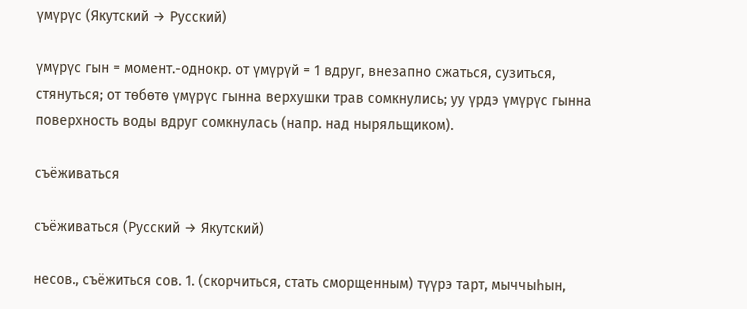үмүрүс (Якутский → Русский)

үмүрүс гын = момент.-однокр. от үмүрүй = 1 вдруг, внезапно сжаться, сузиться, стянуться; от төбөтө үмүрүс гынна верхушки трав сомкнулись; уу үрдэ үмүрүс гынна поверхность воды вдруг сомкнулась (напр. над ныряльщиком).

съёживаться

съёживаться (Русский → Якутский)

несов., съёжиться сов. 1. (скорчиться, стать сморщенным) түүрэ тарт, мыччыһын,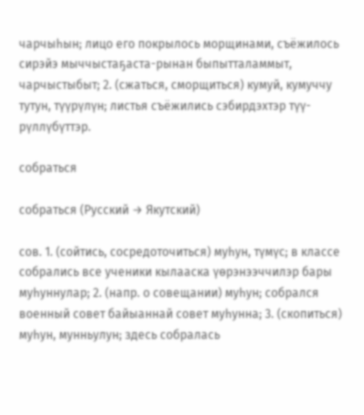чарчыһын; лицо его покрылось морщинами, съёжилось сирэйэ мыччыстаҕаста-рынан быпытталаммыт, чарчыстыбыт; 2. (сжаться, сморщиться) кумуй, кумуччу тутун, түүрүлүн; листья съёжились сэбирдэхтэр түү-рүллүбүттэр.

собраться

собраться (Русский → Якутский)

сов. 1. (сойтись, сосредоточиться) муһун, түмүс; в классе собрались все ученики кылааска үөрэнээччилэр бары муһуннулар; 2. (напр. о совещании) муһун; собрался военный совет байыаннай совет муһунна; 3. (скопиться) муһун, мунньулун; здесь собралась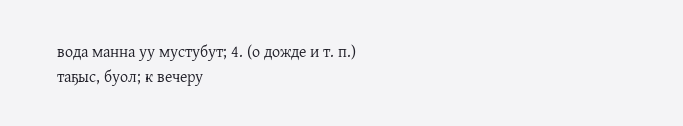вода манна уу мустубут; 4. (о дожде и т. п.) таҕыс, буол; к вечеру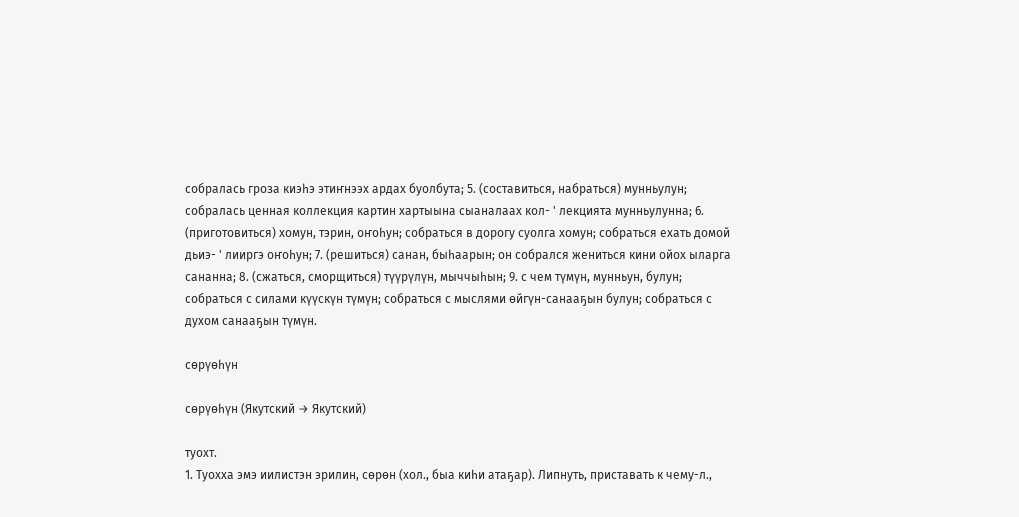собралась гроза киэһэ этиҥнээх ардах буолбута; 5. (составиться, набраться) мунньулун; собралась ценная коллекция картин хартыына сыаналаах кол- ' лекцията мунньулунна; 6. (приготовиться) хомун, тэрин, оҥоһун; собраться в дорогу суолга хомун; собраться ехать домой дьиэ- ' лииргэ оҥоһун; 7. (решиться) санан, быһаарын; он собрался жениться кини ойох ыларга сананна; 8. (сжаться, сморщиться) түүрүлүн, мыччыһын; 9. с чем түмүн, мунньун, булун; собраться с силами күүскүн түмүн; собраться с мыслями өйгүн-санааҕын булун; собраться с духом санааҕын түмүн.

сөрүөһүн

сөрүөһүн (Якутский → Якутский)

туохт.
1. Туохха эмэ иилистэн эрилин, сөрөн (хол., быа киһи атаҕар). Липнуть, приставать к чему-л.,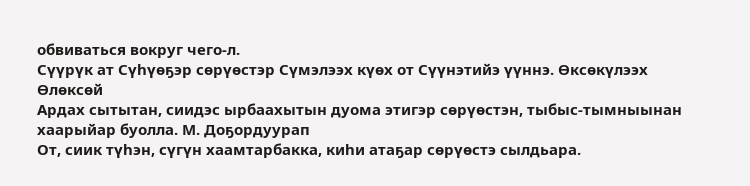обвиваться вокруг чего-л.
Сүүрүк ат Сүһүөҕэр сөрүөстэр Сүмэлээх күөх от Сүүнэтийэ үүннэ. Өксөкүлээх Өлөксөй
Ардах сытытан, сиидэс ырбаахытын дуома этигэр сөрүөстэн, тыбыс-тымныынан хаарыйар буолла. М. Доҕордуурап
От, сиик түһэн, сүгүн хаамтарбакка, киһи атаҕар сөрүөстэ сылдьара.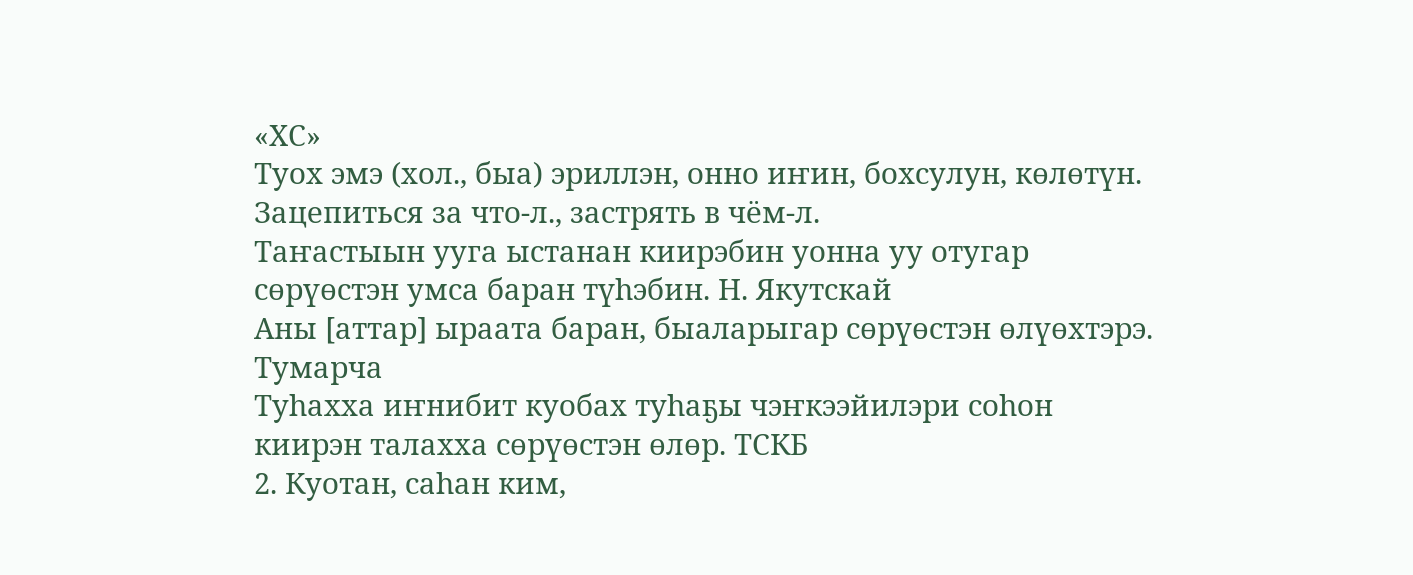«ХС»
Туох эмэ (хол., быа) эриллэн, онно иҥин, бохсулун, көлөтүн. Зацепиться за что-л., застрять в чём-л.
Таҥастыын ууга ыстанан киирэбин уонна уу отугар сөрүөстэн умса баран түһэбин. Н. Якутскай
Аны [аттар] ыраата баран, быаларыгар сөрүөстэн өлүөхтэрэ. Тумарча
Туһахха иҥнибит куобах туһаҕы чэҥкээйилэри соһон киирэн талахха сөрүөстэн өлөр. ТСКБ
2. Куотан, саһан ким,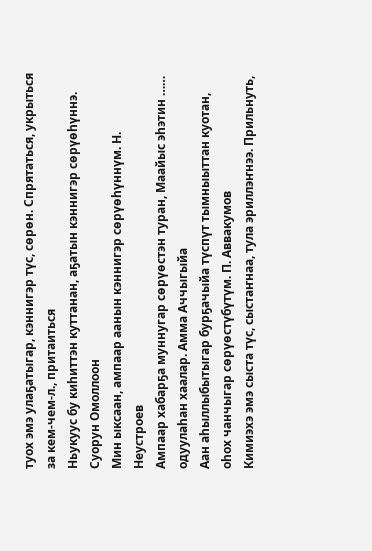туох эмэ улаҕатыгар, кэннигэр түс, сөрөн. Спрятаться, укрыться за кем-чем-л., притаиться
Ньукуус бу киһиттэн куттанан, аҕатын кэннигэр сөрүөһүннэ. Суорун Омоллоон
Мин ыксаан, ампаар аанын кэннигэр сөрүөһүннүм. Н. Неустроев
Ампаар хабарҕа муннугар сөрүөстэн туран, Маайыс эһэтин …… одуулаһан хаалар. Амма Аччыгыйа
Аан аһыллыбытыгар бурҕачыйа түспүт тымныыттан куотан, оһох чанчыгар сөрүөстүбүтүм. П. Аввакумов
Кимиэхэ эмэ сыста түс, сыстаҥнаа, тула эриллэҥнээ. Прильнуть,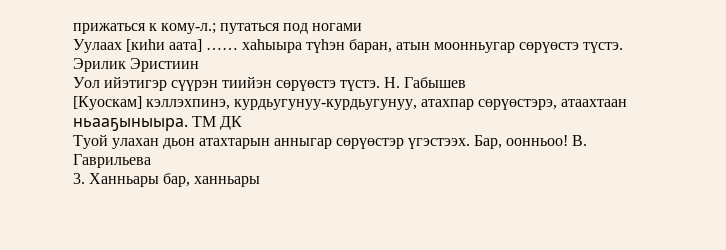прижаться к кому-л.; путаться под ногами
Уулаах [киһи аата] …… хаһыыра түһэн баран, атын моонньугар сөрүөстэ түстэ. Эрилик Эристиин
Уол ийэтигэр сүүрэн тиийэн сөрүөстэ түстэ. Н. Габышев
[Куоскам] кэллэхпинэ, курдьугунуу-курдьугунуу, атахпар сөрүөстэрэ, атаахтаан ньааҕыныыра. ТМ ДК
Туой улахан дьон атахтарын анныгар сөрүөстэр үгэстээх. Бар, оонньоо! В. Гаврильева
3. Ханньары бар, ханньары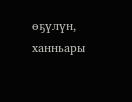өҕүлүн, ханньары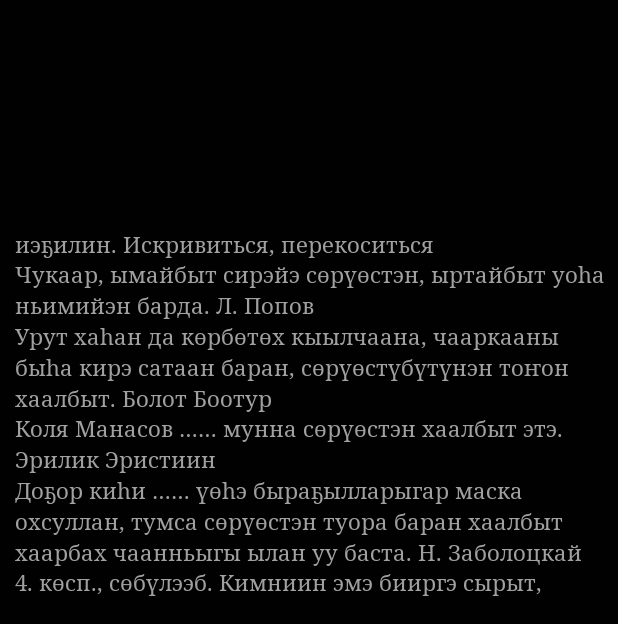иэҕилин. Искривиться, перекоситься
Чукаар, ымайбыт сирэйэ сөрүөстэн, ыртайбыт уоһа ньимийэн барда. Л. Попов
Урут хаһан да көрбөтөх кыылчаана, чааркааны быһа кирэ сатаан баран, сөрүөстүбүтүнэн тоҥон хаалбыт. Болот Боотур
Коля Манасов …… мунна сөрүөстэн хаалбыт этэ. Эрилик Эристиин
Доҕор киһи …… үөһэ быраҕылларыгар маска охсуллан, тумса сөрүөстэн туора баран хаалбыт хаарбах чаанньыгы ылан уу баста. Н. Заболоцкай
4. көсп., сөбүлээб. Кимниин эмэ бииргэ сырыт,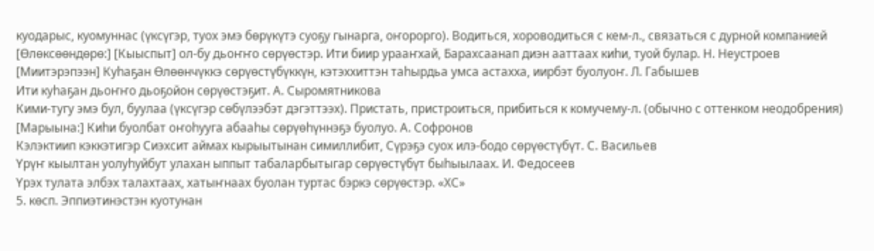куодарыс, куомуннас (үксүгэр, туох эмэ бөрүкүтэ суоҕу гынарга, оҥорорго). Водиться, хороводиться с кем-л., связаться с дурной компанией
[Өлөксөөндөрө:] [Кыыспыт] ол-бу дьоҥҥо сөрүөстэр. Ити биир урааҥхай, Барахсаанап диэн ааттаах киһи, туой булар. Н. Неустроев
[Миитэрэпээн] Куһаҕан Өлөөнчүккэ сөрүөстүбүккүн, кэтэххиттэн таһырдьа умса астахха, иирбэт буолуоҥ. Л. Габышев
Ити куһаҕан дьоҥҥо дьоҕойон сөрүөстэҕит. А. Сыромятникова
Кими-тугу эмэ бул, буулаа (үксүгэр сөбүлээбэт дэгэттээх). Пристать, пристроиться, прибиться к комучему-л. (обычно с оттенком неодобрения)
[Марыына:] Киһи буолбат оҥоһууга абааһы сөрүөһүннэҕэ буолуо. А. Софронов
Кэлэктиип кэккэтигэр Сиэхсит аймах кырыытынан симиллибит, Сүрэҕэ суох илэ-бодо сөрүөстүбүт. С. Васильев
Үрүҥ кыылтан уолуһуйбут улахан ыппыт табаларбытыгар сөрүөстүбүт быһыылаах. И. Федосеев
Үрэх тулата элбэх талахтаах, хатыҥнаах буолан туртас бэркэ сөрүөстэр. «ХС»
5. көсп. Эппиэтинэстэн куотунан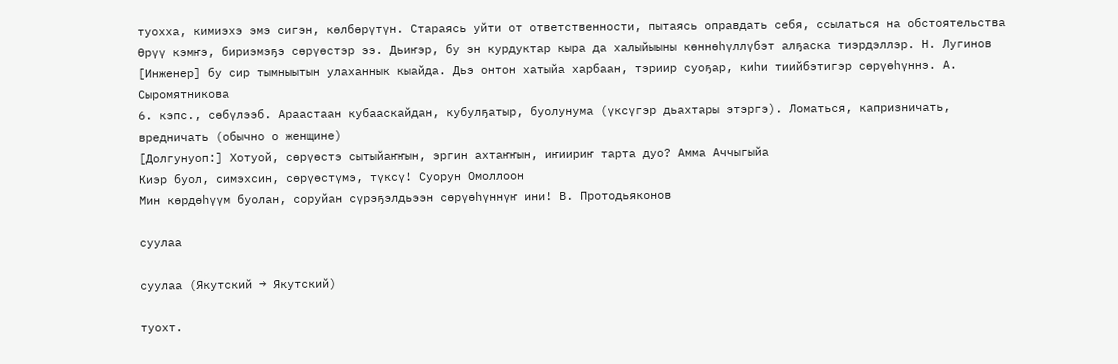туохха, кимиэхэ эмэ сигэн, көлбөрүтүн. Стараясь уйти от ответственности, пытаясь оправдать себя, ссылаться на обстоятельства
Өрүү кэмҥэ, бириэмэҕэ сөрүөстэр ээ. Дьиҥэр, бу эн курдуктар кыра да халыйыыны көннөһүллүбэт алҕаска тиэрдэллэр. Н. Лугинов
[Инженер] бу сир тымныытын улаханнык кыайда. Дьэ онтон хатыйа харбаан, тэриир суоҕар, киһи тиийбэтигэр сөрүөһүннэ. А. Сыромятникова
6. кэпс., сөбүлээб. Араастаан кубааскайдан, кубулҕатыр, буолунума (үксүгэр дьахтары этэргэ). Ломаться, капризничать, вредничать (обычно о женщине)
[Долгунуоп:] Хотуой, сөрүөстэ сытыйаҥҥын, эргин ахтаҥҥын, иҥиириҥ тарта дуо? Амма Аччыгыйа
Киэр буол, симэхсин, сөрүөстүмэ, түксү! Суорун Омоллоон
Мин көрдөһүүм буолан, соруйан сүрэҕэлдьээн сөрүөһүннүҥ ини! В. Протодьяконов

суулаа

суулаа (Якутский → Якутский)

туохт.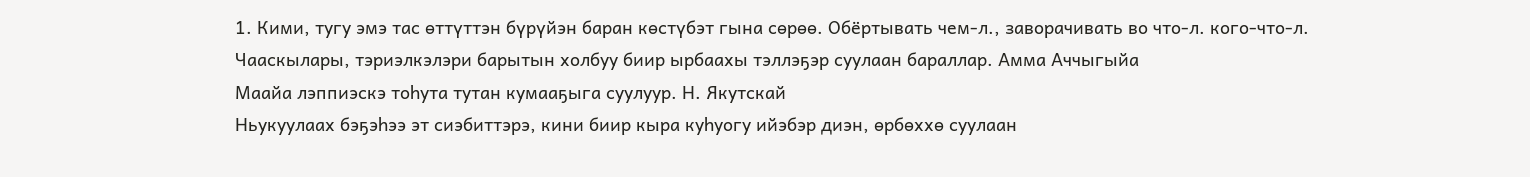1. Кими, тугу эмэ тас өттүттэн бүрүйэн баран көстүбэт гына сөрөө. Обёртывать чем-л., заворачивать во что-л. кого-что-л.
Чааскылары, тэриэлкэлэри барытын холбуу биир ырбаахы тэллэҕэр суулаан бараллар. Амма Аччыгыйа
Маайа лэппиэскэ тоһута тутан кумааҕыга суулуур. Н. Якутскай
Ньукуулаах бэҕэһээ эт сиэбиттэрэ, кини биир кыра куһуогу ийэбэр диэн, өрбөххө суулаан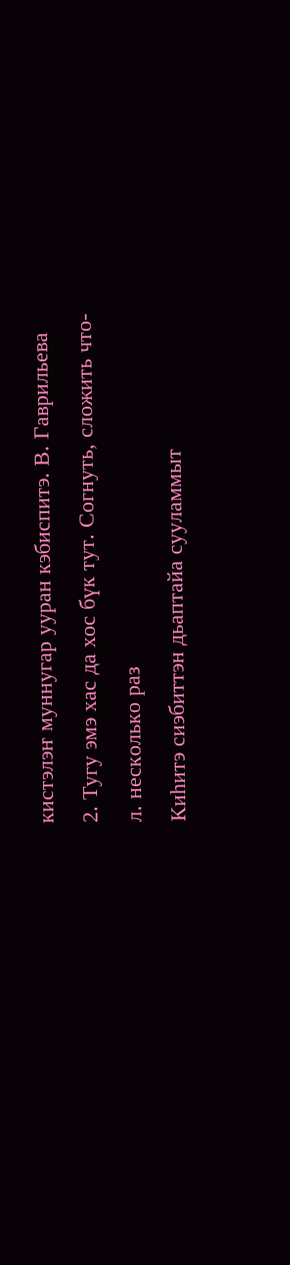кистэлэҥ муннугар ууран кэбиспитэ. В. Гаврильева
2. Тугу эмэ хас да хос бүк тут. Согнуть, сложить что-л. несколько раз
Киһитэ сиэбиттэн дьаптайа сууламмыт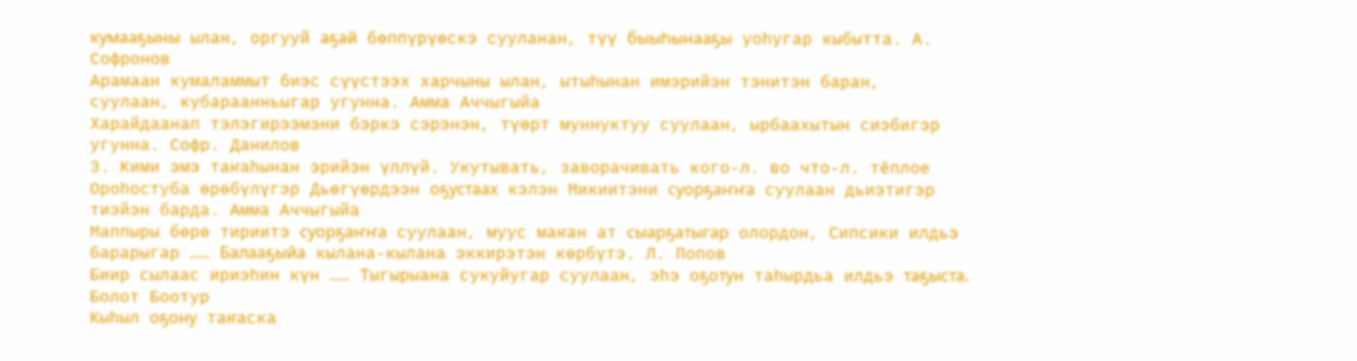кумааҕыны ылан, оргууй аҕай бөппүрүөскэ сууланан, түү быыһынааҕы уоһугар кыбытта. А. Софронов
Арамаан кумаламмыт биэс сүүстээх харчыны ылан, ытыһынан имэрийэн тэнитэн баран, суулаан, кубараанньыгар угунна. Амма Аччыгыйа
Харайдаанап тэлэгирээмэни бэркэ сэрэнэн, түөрт муннуктуу суулаан, ырбаахытын сиэбигэр угунна. Софр. Данилов
3. Кими эмэ таҥаһынан эрийэн үллүй. Укутывать, заворачивать кого-л. во что-л. тёплое
Ороһостуба өрөбүлүгэр Дьөгүөрдээн оҕустаах кэлэн Микиитэни суорҕаҥҥа суулаан дьиэтигэр тиэйэн барда. Амма Аччыгыйа
Маппыры бөрө тириитэ суорҕаҥҥа суулаан, муус маҥан ат сыарҕатыгар олордон, Сипсики илдьэ барарыгар …… Балааҕыйа кылана-кылана эккирэтэн көрбүтэ. Л. Попов
Биир сылаас ириэһин күн …… Тыгырыана сукуйугар суулаан, эһэ оҕотун таһырдьа илдьэ таҕыста. Болот Боотур
Кыһыл оҕону таҥаска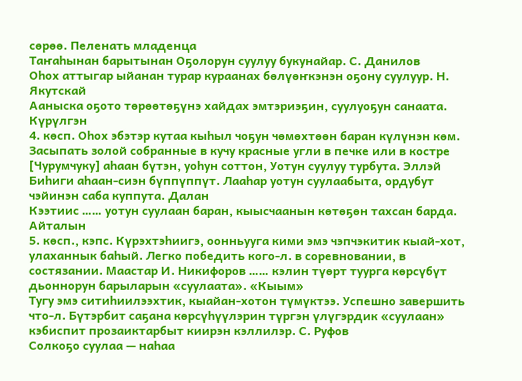сөрөө. Пеленать младенца
Таҥаһынан барытынан Оҕолорун суулуу букунайар. С. Данилов
Оһох аттыгар ыйанан турар кураанах бөлүөҥкэнэн оҕону суулуур. Н. Якутскай
Ааныска оҕото төрөөтөҕүнэ хайдах эмтэриэҕин, суулуоҕун санаата. Күрүлгэн
4. көсп. Оһох эбэтэр кутаа кыһыл чоҕун чөмөхтөөн баран күлүнэн көм. Засыпать золой собранные в кучу красные угли в печке или в костре
[Чурумчуку] аһаан бүтэн, уоһун соттон, Уотун суулуу турбута. Эллэй
Биһиги аһаан-сиэн бүппүппүт. Лааһар уотун суулаабыта, ордубут чэйинэн саба куппута. Далан
Кээтиис …… уотун суулаан баран, кыысчаанын көтөҕөн тахсан барда. Айталын
5. көсп., кэпс. Күрэхтэһиигэ, оонньууга кими эмэ чэпчэкитик кыай-хот, улаханнык баһый. Легко победить кого-л. в соревновании, в состязании. Маастар И. Никифоров …… кэлин түөрт туурга көрсүбүт дьоннорун барыларын «суулаата». «Кыым»
Тугу эмэ ситиһиилээхтик, кыайан-хотон түмүктээ. Успешно завершить что-л. Бүтэрбит саҕана көрсүһүүлэрин түргэн үлүгэрдик «суулаан» кэбиспит прозаиктарбыт киирэн кэллилэр. С. Руфов
Солкоҕо суулаа — наһаа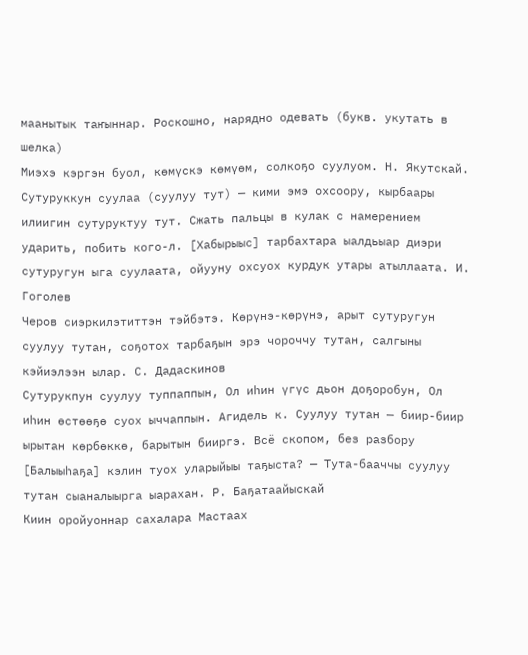маанытык таҥыннар. Роскошно, нарядно одевать (букв. укутать в шелка)
Миэхэ кэргэн буол, көмүскэ көмүөм, солкоҕо суулуом. Н. Якутскай. Сутуруккун суулаа (суулуу тут) — кими эмэ охсоору, кырбаары илиигин сутуруктуу тут. Сжать пальцы в кулак с намерением ударить, побить кого-л. [Хабырыыс] тарбахтара ыалдьыар диэри сутуругун ыга суулаата, ойууну охсуох курдук утары атыллаата. И. Гоголев
Черов сиэркилэтиттэн тэйбэтэ. Көрүнэ-көрүнэ, арыт сутуругун суулуу тутан, соҕотох тарбаҕын эрэ чороччу тутан, салгыны кэйиэлээн ылар. С. Дадаскинов
Сутурукпун суулуу туппаппын, Ол иһин үгүс дьон доҕоробун, Ол иһин өстөөҕө суох ыччаппын. Агидель к. Суулуу тутан — биир-биир ырытан көрбөккө, барытын бииргэ. Всё скопом, без разбору
[Балыыһаҕа] кэлин туох уларыйыы таҕыста? — Тута-бааччы суулуу тутан сыаналыырга ыарахан. Р. Баҕатаайыскай
Киин оройуоннар сахалара Мастаах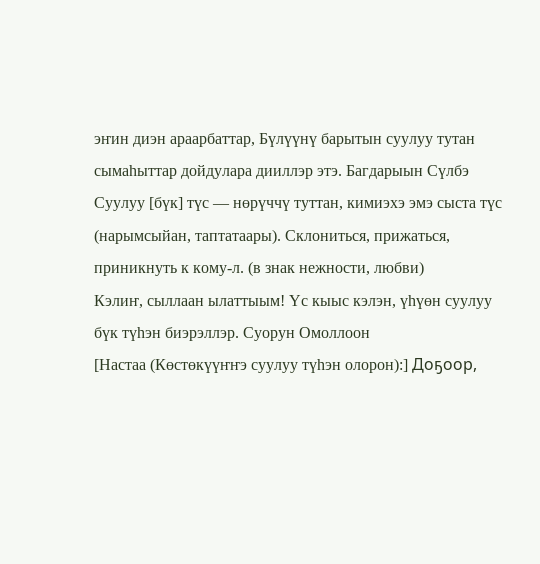эҥин диэн араарбаттар, Бүлүүнү барытын суулуу тутан сымаһыттар дойдулара дииллэр этэ. Багдарыын Сүлбэ
Суулуу [бүк] түс — нөрүччү туттан, кимиэхэ эмэ сыста түс (нарымсыйан, таптатаары). Склониться, прижаться, приникнуть к кому-л. (в знак нежности, любви)
Кэлиҥ, сыллаан ылаттыым! Үс кыыс кэлэн, үһүөн суулуу бүк түһэн биэрэллэр. Суорун Омоллоон
[Настаа (Көстөкүүҥҥэ суулуу түһэн олорон):] Доҕоор,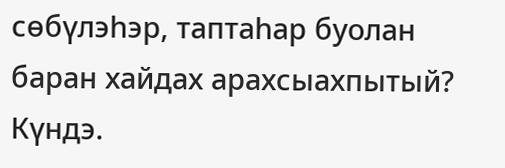сөбүлэһэр, таптаһар буолан баран хайдах арахсыахпытый? Күндэ.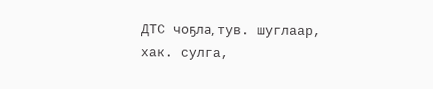ДТС чоҕла, тув. шуглаар, хак. сулга,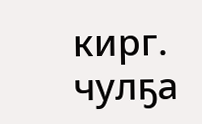кирг. чулҕа